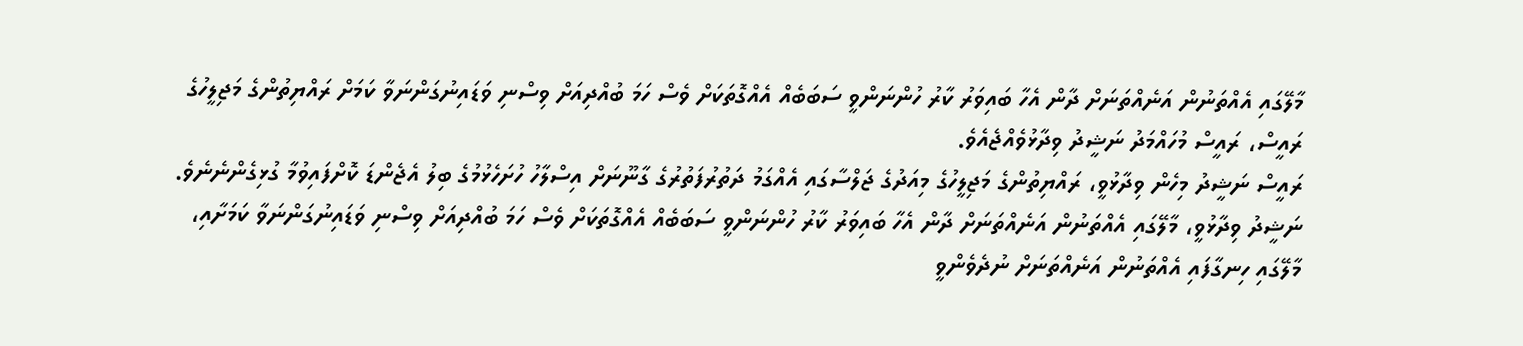މާލޭގައި އެއްތަނުން އަނެއްތަނަށް ދާން އެހާ ބައިވަރު ކާރު ހުންނަންވީ ސަބަބެއް އެއްގޮތަކަށް ވެސް ހަމަ ބުއްދިއަށް ވިސްނި ވަޑައިނުގަންނަވާ ކަމަށް ރައްޔިތުންގެ މަޖިލީހުގެ ރައީސް، ރައީސް މުހައްމަދު ނަޝީދު ވިދާޅުވެއްޖެއެވެ.
ރައީސް ނަޝީދު މިހެން ވިދާޅުވީ، ރައްޔިތުންގެ މަޖިލީހުގެ މިއަދުގެ ޖަލްސާގައި އެއްގަމު ދަތުރުފަތުރުގެ ގާނޫނަށް އިސްލާހު ހުށަހެޅުމުގެ ބިލު އެޖެންޑަ ކޮށްފައިވުމާ ގުޅިގެންނެނެވެ. ނަޝީދު ވިދާޅުވީ، މާލޭގައި އެއްތަނުން އަނެއްތަނަށް ދާން އެހާ ބައިވަރު ކާރު ހުންނަންވީ ސަބަބެއް އެއްގޮތަކަށް ވެސް ހަމަ ބުއްދިއަށް ވިސްނި ވަޑައިނުގަންނަވާ ކަމަށާއި، މާލޭގައި ހިނގާފައި އެއްތަނުން އަނެއްތަނަށް ނުދެވެންވީ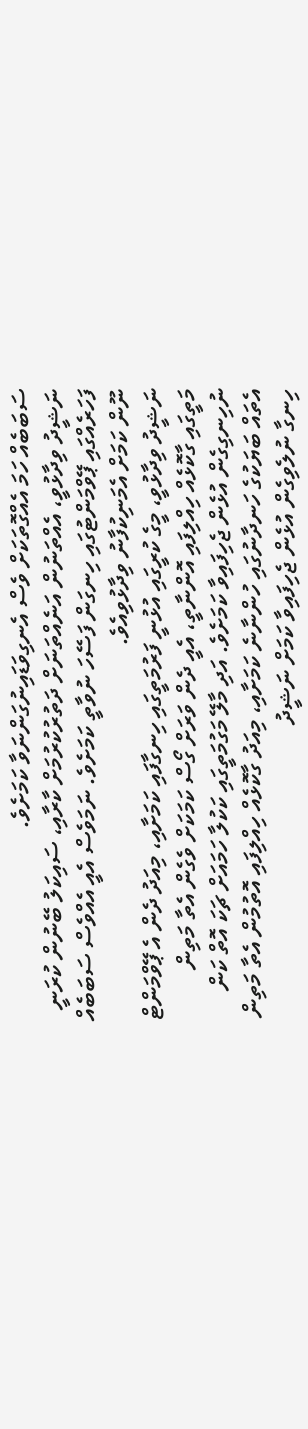ސަބަބެއް ހަމަ އެއްގޮތަކަށް ވެސް އެނގިވަޑައިނުގަންނަވާ ކަމަށެވެ.
ނަޝީދު ވިދާޅުވީ، އެއްތަނުން އަނެއްތަނަށް ދަތުރުކުރުމަށް ކާރާއި، ސައިކަލު ބޭނުން ކުރަނީ ފަހަރެއްގައި ޕޭވްމަންޓުގައި ހިނގަން ފަސޭހަ ނުވާތީ ކަމަށެވެ. ނަމަވެސް އެއީ އެއްވެސް ސަބަބެއް ނޫން ކަމަށް އެމަނިކުފާނު ވިދާޅުވިއެވެ.
ނަޝީދު ވިދާޅުވީ، މީގެ ކުރީގައި އުޅުނީ ފަރުމަތީގައި ހިނގާފައި ކަމަށާއި، މިއަދު ދެން އެ ޕޭވްމަންޓް މަތީގައި ގާކޮޅެއް ހިއްލިފައި އޮންނާތީ، އެއީ ދެން ވަރަށް ގޯސް ކަމަކަށް ވެގެން އެތާ މަތިން ނުހިނގިގެން އުޅެން ޖެހިފައިވާ ކަމަށެވެ. އަދި މާލޭ މަގުމަތީގައި ކަކުލާ ހަމައަށް ޗަކަ އޮތް ކަން އެތައް ބަޔަކުގެ ހަނދާނުގައި ހުންނާނެ ކަމަށާއި، މިއަދު ގާކޮޅެއް ހިއްލިފައި އޮތުމުން އެތާ މަތިން ހިނގާ ނުލެވިގެން އުޅެން ޖެހިފައިވާ ކަމަށް ނަޝީދު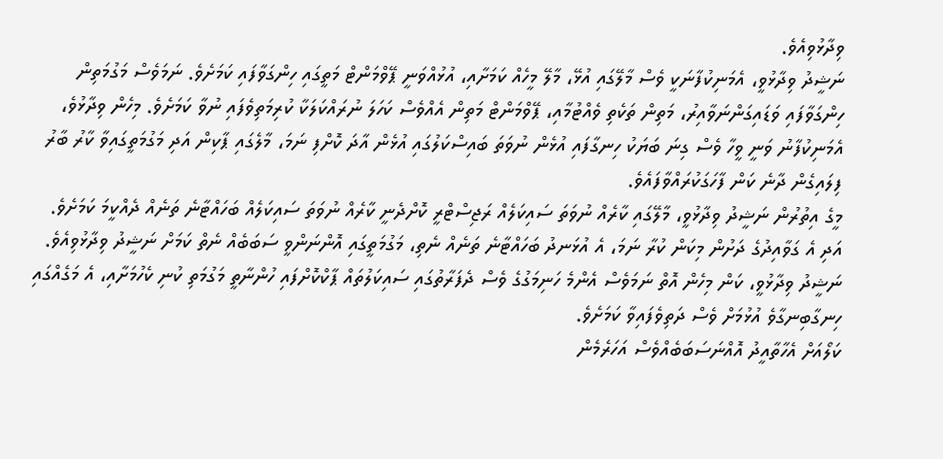ވިދާޅުވިއެވެ.
ނަޝީދު ވިދާޅުވީ، އެމަނިކުފާނަކީ ވެސް މާލޭގައި އުޅޭ، މާލޭ މީހެއް ކަމަށާއި، އުޅުއްވަނީ ޕޭވްމަންޓް މަތީގައި ހިންގަވާފައި ކަމަށެވެ. ނަމަވެސް މަގުމަތިން ހިންގަވާފައި ވަޑައިގަންނަވާއިރު، މަތިން ތަކެތި ވެއްޓުމާއި، ޕޭވްމަންޓް މަތިން އެއްވެސް ކަހަލަ ނުރައްކަލަކާ ކުރިމަތިވެފައި ނުވާ ކަމަށެވެ. މިހެން ވިދާޅުވެ، އެމަނިކުފާނު ވަނީ ވީހާ ވެސް ގިނަ ބަޔަކު ހިނގާފައި އުޅެން ނުވަތަ ބައިސްކަލުގައި އުޅެން އާދަ ކޮށްފި ނަމަ، މާލެގައި ޕާކިން އަދި މަގުމަތީގައިވާ ކާރު ބާރު ފިލައިގެން ދާނެ ކަން ފާހަގަކުރައްވާފައެވެ.
މީގެ އިތުރުން ނަޝީދު ވިދާޅުވީ، މާލޭގައި ކާރެއް ނުވަތަ ސައިކަލެއް ރަޖިސްޓްރީ ކޮށްދެނީ ކާރެއް ނުވަތަ ސައިކަލެއް ބަހައްޓާނެ ތަނެއް ދެއްކީމަ ކަމަށެވެ. އަދި އެ ގަވާއިދުގެ ދަށުން މިކަން ކުރާ ނަމަ، އެ އުޅަނދު ބަހައްޓާނެ ތަނެއް ނެތި، މަގުމަތީގައި އޮންނަންވީ ސަބަބެއް ނެތް ކަމަށް ނަޝީދު ވިދާޅުވިއެވެ. ނަޝީދު ވިދާޅުވީ، ކަން މިހެން އޮތް ނަމަވެސް އެންމެ ހަނިމަގުގެ ވެސް ދެފަރާތުގައި ސައިކަލުތައް ޕާކްކޮށްފައި ހުންނާތީ މަގުމަތި ކުނި ކެހުމަށާއި، އެ މަގެއްގައި ހިނގާބިނގާވެ އުޅުމަށް ވެސް ދަތިވެފައިވާ ކަމަށެވެ.
ކަލޯއަށް އެހާތާއީދު އޮއްނަސަބަބެއްވެސް އަހަރެމެން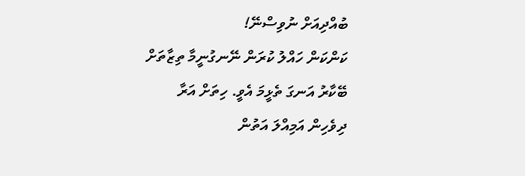ބުއްދިއަށް ނުވިސްނޭ!
ކަންކަން ހައްލު ކުރަން ނޭނގުނީމާ ތިޒާތަށް ބޭކާރު އަނގަ ތެޅީމަ އެވީ. ހިތަށް އަރާ ދިވެހިން އަމިއްލަ އަތުން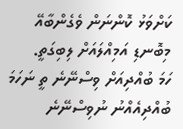ކަށްވަޅު ކޮންނަން ވެގެންބާއޭ މިބޮނޑި އަމިއްލައަށް ލިބިގަތީ.
ހަމަ ބުއްދިއަށް ވިސްނޭނެ ތީ ނަހަމަ ބުއްދިއެއްނު ނުވިސްނޭނެ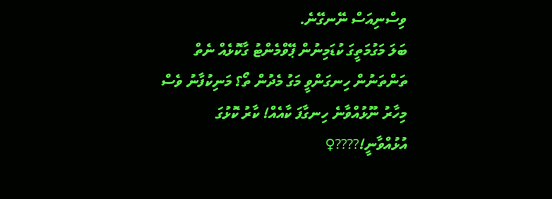ވިސްނިއަސް ނޭނގޭނެ.
ބަލަ މަގުމަތީގަ ކުޑަމިނުން ޕޭވްމެންޓު ގާކޮޅެއް ނެތް ތަންތަނުން ހިނގަންވީ މަގު މެދުން ތޯ؟ މަނިކުފާނު ވެސް މިހާރު ނޫޅުއްވާނެ ހިނގާފަ ކާއެއް! ކާރު ކޮޅުގަ އުޅުއްވާނީ!????♀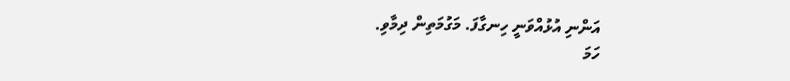އަންނި އުޅުއްވަނީ ހިނގާފަ. މަގުމަތިން ދިމާވި.
ހަމަ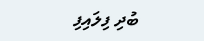ބުދި ފިލައިފި